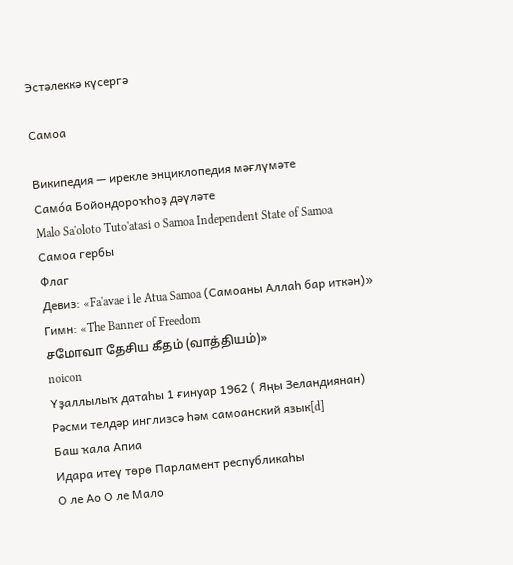Эстәлеккә күсергә

Самоа

Википедия — ирекле энциклопедия мәғлүмәте
Само́а Бойондороҡһоҙ дәүләте
Malo Sa'oloto Tuto'atasi o Samoa Independent State of Samoa
Самоа гербы
Флаг
Девиз: «Fa'avae i le Atua Samoa (Самоаны Аллаһ бар иткән)»
Гимн: «The Banner of Freedom
சமோவா தேசிய கீதம் (வாத்தியம்)»
noicon
Үҙаллылыҡ датаһы 1 ғинуар 1962 ( Яңы Зеландиянан)
Рәсми телдәр инглизсә һәм самоанский язык[d]
Баш ҡала Апиа
Идара итеү төрө Парламент республикаһы
О ле Ао О ле Мало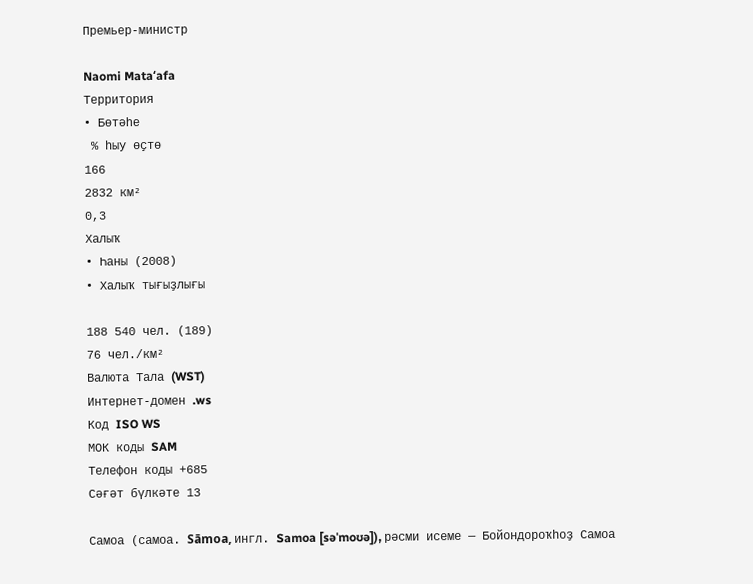Премьер-министр

Naomi Mataʻafa
Территория
• Бөтәһе
 % һыу өҫтө
166
2832 км²
0,3
Халыҡ
• Һаны (2008)
• Халыҡ тығыҙлығы

188 540 чел. (189)
76 чел./км²
Валюта Тала (WST)
Интернет-домен .ws
Код ISO WS
МОК коды SAM
Телефон коды +685
Сәғәт бүлкәте 13

Самоа (самоа. Sāmoa, ингл. Samoa [səˈmoʊə]), рәсми исеме — Бойондороҡһоҙ Самоа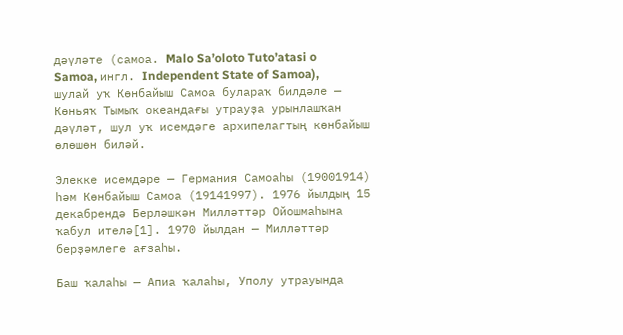дәүләте (самоа. Malo Sa’oloto Tuto’atasi o Samoa, ингл. Independent State of Samoa), шулай уҡ Көнбайыш Самоа булараҡ билдәле — Көньяҡ Тымыҡ океандағы утрауҙа урынлашҡан дәүләт, шул уҡ исемдәге архипелагтың көнбайыш өлөшөн биләй.

Элекке исемдәре — Германия Самоаһы (19001914) һәм Көнбайыш Самоа (19141997). 1976 йылдың 15 декабрендә Берләшкән Милләттәр Ойошмаһына ҡабул ителә[1]. 1970 йылдан — Милләттәр берҙәмлеге ағзаһы.

Баш ҡалаһы — Апиа ҡалаһы, Уполу утрауында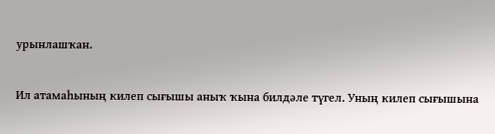урынлашҡан.

Ил атамаһының килеп сығышы аныҡ ҡына билдәле түгел. Уның килеп сығышына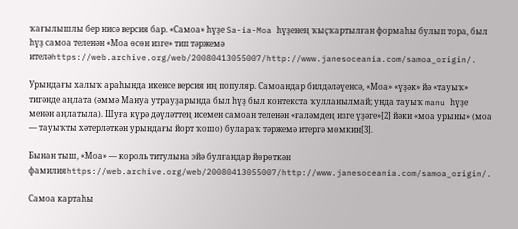ҡағылышлы бер нисә версия бар. «Самоа» һүҙе Sa-ia-Moa һүҙенең ҡыҫҡартылған формаһы булып тора, был һүҙ самоа теленән «Моа өсөн изге» тип тәржемә ителәhttps://web.archive.org/web/20080413055007/http://www.janesoceania.com/samoa_origin/.

Урындағы халыҡ араһында икенсе версия иң популяр. Самоандар билдәләүенсә, «Моа» «үҙәк» йә «тауыҡ» тигәнде аңлата (әммә Мануа утрауҙарында был һүҙ был контекста ҡулланылмай; унда тауыҡ manu һүҙе менән аңлатыла). Шуға күрә дәүләттең исемен самоан теленән «ғаләмдең изге үҙәге»[2] йәки «моа урыны» (моа — тауыҡты хәтерләткән урындағы йорт ҡошо) булараҡ тәржемә итергә мөмкин[3].

Бынан тыш, «Моа» — король титулына эйә булғандар йөрөткән фамилияhttps://web.archive.org/web/20080413055007/http://www.janesoceania.com/samoa_origin/.

Самоа картаһы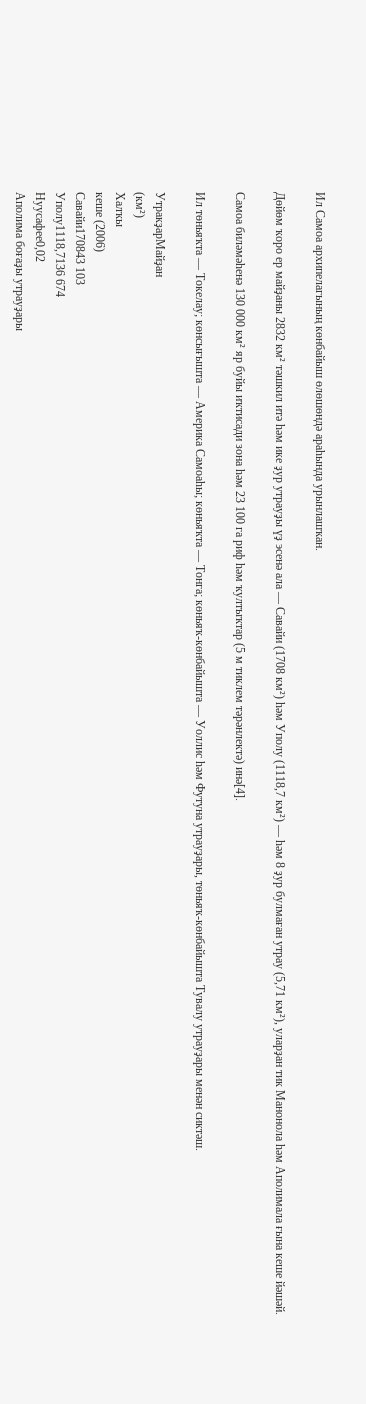Ил Самоа архипелагының көнбайыш өлөшөндә араһында урынлашҡан.

Дөйөм ҡоро ер майҙаны 2832 км² тәшкил итә һәм ике ҙур утрауҙы үҙ эсенә ала — Савайи (1708 км²) һәм Уполу (1118,7 км²) — һәм 8 ҙур булмаған утрау (5,71 км²), уларҙан тик Манонола һәм Аполимала ғына кеше йәшәй.

Самоа биләмәһенә 130 000 км² яр буйы иҡтисади зона һәм 23 100 га риф һәм ҡултыҡтар (5 м тиклем тәрәнлектә) инә[4].

Ил төньяҡта — Токелау; көнсығышта — Америка Самоаһы; көньяҡта — Тонга; көньяҡ-көнбайышта — Уоллис һәм Футуна утрауҙары, төньяҡ-көнбайышта Тувалу утрауҙары менән сиктәш.

УтракҙарМайҙан
(км²)
Халҡы
кеше (2006)
Савайи170843 103
Уполу1118,7136 674
Нуусафее0,02
Аполима боғаҙы утрауҙары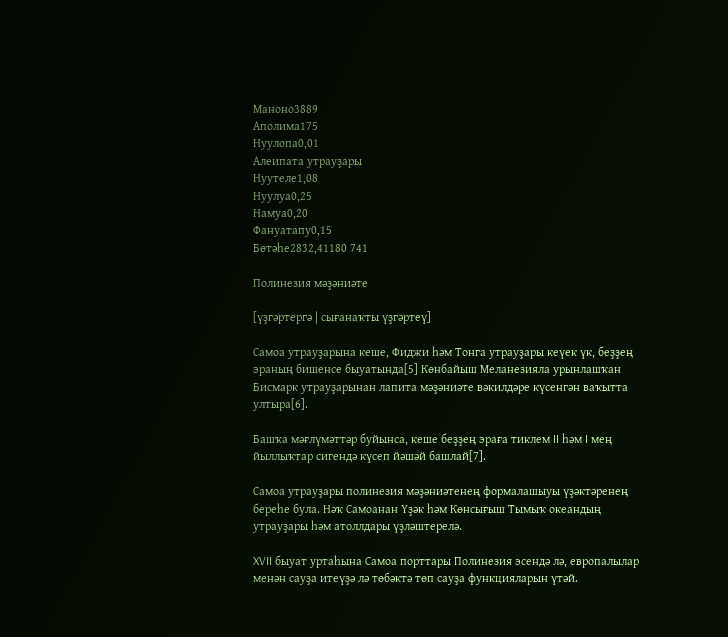Маноно3889
Аполима175
Нуулопа0,01
Алеипата утрауҙары
Нуутеле1,08
Нуулуа0,25
Намуа0,20
Фануатапу0,15
Бөтәһе2832,41180 741

Полинезия мәҙәниәте

[үҙгәртергә | сығанаҡты үҙгәртеү]

Самоа утрауҙарына кеше, Фиджи һәм Тонга утрауҙары кеүек үк, беҙҙең эраның бишенсе быуатында[5] Көнбайыш Меланезияла урынлашҡан Бисмарк утрауҙарынан лапита мәҙәниәте вәкилдәре күсенгән ваҡытта ултыра[6].

Башҡа мәғлүмәттәр буйынса, кеше беҙҙең эраға тиклем II һәм I мең йыллыҡтар сигендә күсеп йәшәй башлай[7].

Самоа утрауҙары полинезия мәҙәниәтенең формалашыуы үҙәктәренең береһе була. Нәҡ Самоанан Үҙәк һәм Көнсығыш Тымыҡ океандың утрауҙары һәм атоллдары үҙләштерелә.

XVII быуат уртаһына Самоа порттары Полинезия эсендә лә, европалылар менән сауҙа итеүҙә лә төбәктә төп сауҙа функцияларын үтәй.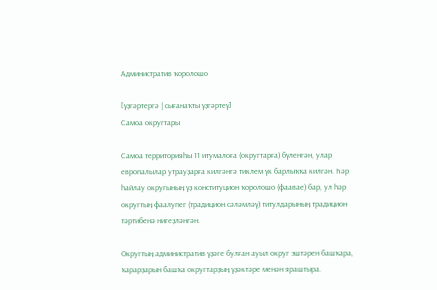Административ ҡоролошо

[үҙгәртергә | сығанаҡты үҙгәртеү]
Самоа округтары

Самоа территорияһы 11 итумалоға (округтарға) бүленгән, улар европалылар утрауҙарға килгәнгә тиклем үк барлыҡҡа килгән. Һәр һайлау округының үҙ конституцион ҡоролошо (фаавае) бар, ул һәр округтың фаалупег (традицион сәләмләү) титулдарының традицион тәртибенә нигеҙләнгән.

Округтың административ үҙәге булған ауыл округ эштәрен башҡара, ҡарарҙарын башҡа округтарҙың үҙәктәре менән яраштыра.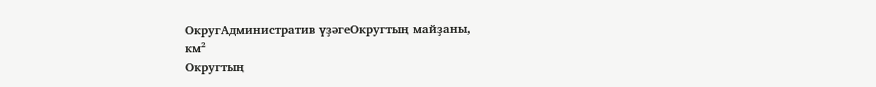ОкругАдминистратив үҙәгеОкругтың майҙаны,
км²
Округтың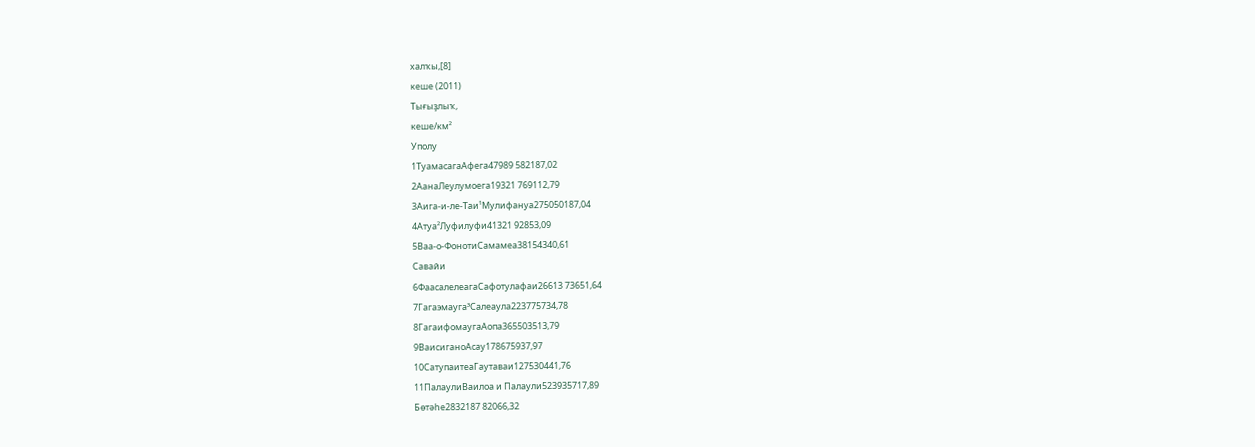халҡы,[8]
кеше (2011)
Тығыҙлыҡ,
кеше/км²
Уполу
1ТуамасагаАфега47989 582187,02
2АанаЛеулумоега19321 769112,79
3Аига-и-ле-Таи¹Мулифануа275050187,04
4Атуа²Луфилуфи41321 92853,09
5Ваа-о-ФонотиСамамеа38154340,61
Савайи
6ФаасалелеагаСафотулафаи26613 73651,64
7Гагаэмауга³Салеаула223775734,78
8ГагаифомаугаАопа365503513,79
9ВаисиганоАсау178675937,97
10СатупаитеаГаутаваи127530441,76
11ПалаулиВаилоа и Палаули523935717,89
Бөтәһе2832187 82066,32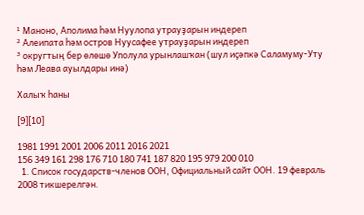¹ Маноно, Аполима һәм Нуулопа утрауҙарын индереп
² Алеипата һәм остров Нуусафее утрауҙарын индереп
³ округтың бер өлөшө Уполула урынлашҡан (шул иҫәпкә Саламуму-Уту һәм Леава ауылдары инә)

Халыҡ һаны

[9][10]

1981 1991 2001 2006 2011 2016 2021
156 349 161 298 176 710 180 741 187 820 195 979 200 010
  1. Список государств-членов ООН, Официальный сайт ООН. 19 февраль 2008 тикшерелгән.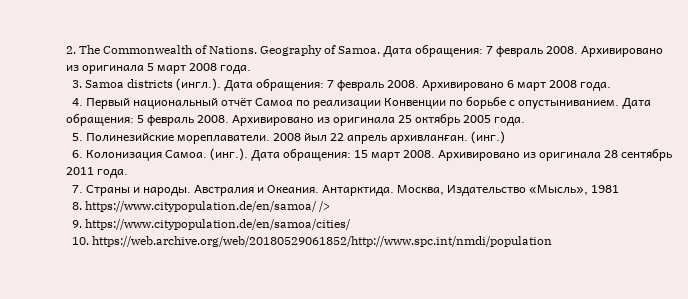2. The Commonwealth of Nations. Geography of Samoa. Дата обращения: 7 февраль 2008. Архивировано из оригинала 5 март 2008 года.
  3. Samoa districts (ингл.). Дата обращения: 7 февраль 2008. Архивировано 6 март 2008 года.
  4. Первый национальный отчёт Самоа по реализации Конвенции по борьбе с опустыниванием. Дата обращения: 5 февраль 2008. Архивировано из оригинала 25 октябрь 2005 года.
  5. Полинезийские мореплаватели. 2008 йыл 22 апрель архивланған. (инг.)
  6. Колонизация Самоа. (инг.). Дата обращения: 15 март 2008. Архивировано из оригинала 28 сентябрь 2011 года.
  7. Страны и народы. Австралия и Океания. Антарктида. Москва, Издательство «Мысль», 1981
  8. https://www.citypopulation.de/en/samoa/ />
  9. https://www.citypopulation.de/en/samoa/cities/
  10. https://web.archive.org/web/20180529061852/http://www.spc.int/nmdi/population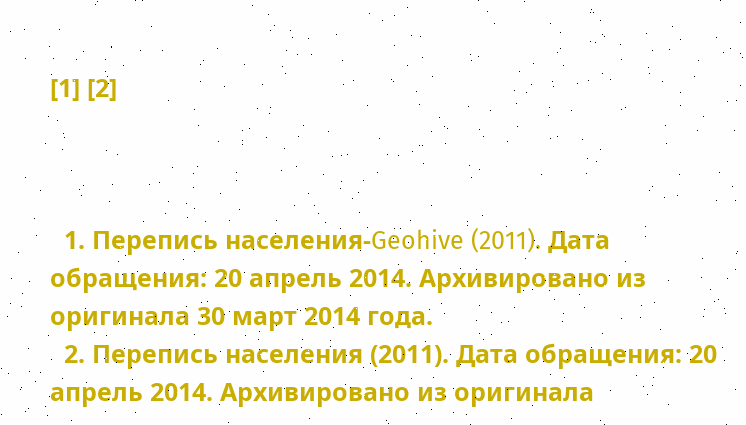[1] [2]



  1. Перепись населения-Geohive (2011). Дата обращения: 20 апрель 2014. Архивировано из оригинала 30 март 2014 года.
  2. Перепись населения (2011). Дата обращения: 20 апрель 2014. Архивировано из оригинала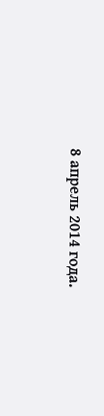8 апрель 2014 года.